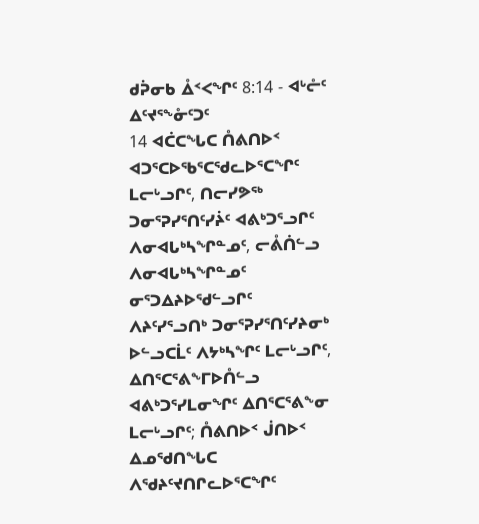ᑯᕉᓂᑲ ᐂᑉᐸᖏᑦ 8:14 - ᐊᒡᓔᑦ ᐃᑦᔪᕐᖕᓁᑦᑐᑦ
14 ᐊᑖᑕᖓᑕ ᑍᕕᑎᐅᑉ ᐊᑐᕐᑕᐅᖃᕐᑕᖁᓚᐅᕐᑕᖏᑦ ᒪᓕᒡᓗᒋᑦ, ᑎᓕᓯᕗᖅ ᑐᓂᕐᕈᓯᕐᑎᑦᓯᔩᑦ ᐊᕕᒃᑐᕐᓗᒋᑦ ᐱᓂᐊᒐᒃᓴᖏᓐᓄᑦ, ᓕᕔᑏᓪᓗ ᐱᓂᐊᒐᒃᓴᖏᓐᓄᑦ ᓂᕐᑐᐃᔨᐅᖁᓪᓗᒋᑦ ᐱᔨᑦᓯᕐᓗᑎᒃ ᑐᓂᕐᕈᓯᕐᑎᑦᓯᔨᓂᒃ ᐅᓪᓗᑕᒫᑦ ᐱᔭᒃᓴᖏᑦ ᒪᓕᒡᓗᒋᑦ, ᐃᑎᕐᑕᕐᕕᖕᒥᐅᑍᓪᓗ ᐊᕕᒃᑐᕐᓯᒪᓂᖏᑦ ᐃᑎᕐᑕᕐᕕᖕᓂ ᒪᓕᒡᓗᒋᑦ; ᑍᕕᑎᐅᑉ ᒎᑎᐅᑉ ᐃᓄᖁᑎᖓᑕ ᐱᖁᔨᑦᔪᑎᒋᓚᐅᕐᑕᖏᑦ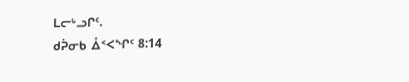ᒪᓕᒡᓗᒋᑦ.
ᑯᕉᓂᑲ ᐂᑉᐸᖏᑦ 8:14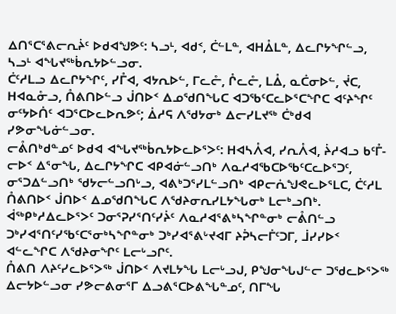ᐃᑎᕐᑕᕐᕕᓕᕆᔩᑦ ᐅᑯᐊᖑᕗᑦ: ᓴᓗᒻ, ᐊᑯᑉ, ᑖᓪᒪᓐ, ᐊᕼᐂᒪᓐ, ᐃᓚᒋᔭᖏᓪᓗ, ᓴᓗᒻ ᐊᖓᔪᖅᑳᕆᔭᐅᓪᓗᓂ.
ᑖᑦᓱᒪᓗ ᐃᓚᒋᔭᖏᑦ, ᓯᒤᐊ, ᐊᔭᕆᐅᓪ, ᒥᓚᓔ, ᒊᓚᓔ, ᒪᐂ, ᓇᑖᓂᐅᓪ, ᔫᑕ, ᕼᐊᓇᓁᓗ, ᑍᕕᑎᐅᓪᓗ ᒎᑎᐅᑉ ᐃᓄᖁᑎᖓᑕ ᐊᑐᖃᑦᑕᓚᐅᕐᑕᖏᑕ ᐊᑦᔨᖏᑦ ᓂᑦᔭᐅᑏᑦ ᐊᑐᕐᑕᐅᓚᐅᕆᕗᑦ; ᐄᓱᕋ ᐱᖁᔭᓂᒃ ᐃᓕᓯᒪᔪᖅ ᑖᒃᑯᐊ ᓯᕗᓂᖓᓃᓪᓗᓂ.
ᓕᕔᑎᒃᑯᓐᓄᑦ ᐅᑯᐊ ᐊᖓᔪᖅᑳᕆᔭᐅᓚᐅᕐᐳᑦ: ᕼᐊᓴᐰᐊ, ᓯᕆᐰᐊ, ᔩᓱᐊᓗ ᑲᑦᒤ-ᓕᐅᑉ ᐃᕐᓂᖓ, ᐃᓚᒋᔭᖏᑕ ᐊᑭᐊᓃᓪᓗᑎᒃ ᐱᓇᓱᐊᖃᑕᐅᖃᑦᑕᓚᐅᕐᑐᑦ, ᓂᕐᑐᐃᓪᓗᑎᒃ ᖁᔭᓕᓪᓗᑎᒡᓗ, ᐊᕕᒃᑐᕐᓯᒪᓪᓗᑎᒃ ᐊᑭᓕᕇᖑᕙᓚᐅᕐᒪᑕ, ᑖᑦᓱᒪ ᑍᕕᑎᐅᑉ ᒎᑎᐅᑉ ᐃᓄᖁᑎᖓᑕ ᐱᖁᔨᓂᕆᓯᒪᔭᖓᓂᒃ ᒪᓕᒃᓗᑎᒃ.
ᐋᖅᑭᒃᓱᐃᓚᐅᕐᐳᑦ ᑐᓂᕐᕈᓯᕐᑎᑦᓯᔩᑦ ᐱᓇᓱᐊᕐᕕᒃᓴᖏᓐᓂᒃ ᓕᕔᑎᓪᓗ ᑐᒃᓯᐊᕐᑎᑦᓯᖃᑦᑕᕐᓂᒃᓴᖏᓐᓂᒃ ᑐᒃᓯᐊᕐᕕᒡᔪᐊᒥ ᔨᕉᓴᓕᒦᑦᑐᒥ, ᒨᓯᓯᐅᑉ ᐊᓪᓚᖏᑕ ᐱᖁᔨᓂᖏᑦ ᒪᓕᒡᓗᒋᑦ.
ᑍᕕᑎ ᐱᔨᑦᓯᓚᐅᕐᐳᖅ ᒎᑎᐅᑉ ᐱᔪᒪᔭᖓ ᒪᓕᒡᓗᒍ, ᑭᖑᓂᖓᒍᓪᓕ ᑐᖁᓚᐅᕐᐳᖅ ᐃᓕᔭᐅᓪᓗᓂ ᓯᕗᓕᕕᓂᕐᒥ ᐃᓗᕕᕐᑕᐅᕕᖓᓐᓄᑦ, ᑎᒥᖓ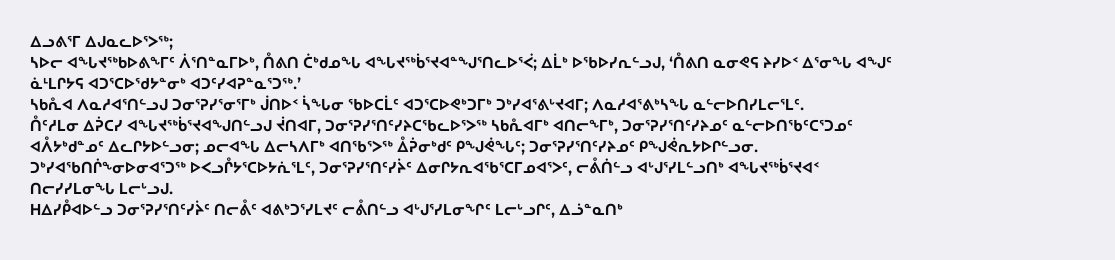ᐃᓗᕕᕐᒥ ᐃᒍᓇᓚᐅᕐᐳᖅ;
ᓴᐅᓕ ᐊᖓᔪᖅᑲᐅᕕᖕᒥᑦ ᐲᕐᑎᓐᓇᒥᐅᒃ, ᑍᕕᑎ ᑖᒃᑯᓄᖓ ᐊᖓᔪᖅᑳᕐᔪᐊᓐᖑᕐᑎᓚᐅᕐᐹ; ᐃᒫᒃ ᐅᖃᐅᓯᕆᓪᓗᒍ, ‘ᑍᕕᑎ ᓇᓂᕙᕋ ᔨᓯᐅᑉ ᐃᕐᓂᖓ ᐊᖑᑦ ᓈᒻᒪᒋᔭᕋ ᐊᑐᕐᑕᐅᖁᔭᓐᓂᒃ ᐊᑐᑦᓯᐊᕈᓐᓇᕐᑐᖅ.’
ᓴᑲᕅᐊ ᐱᓇᓱᐊᕐᑎᓪᓗᒍ ᑐᓂᕐᕈᓯᕐᓂᕐᒥᒃ ᒎᑎᐅᑉ ᓵᖓᓂ ᖃᐅᑕᒫᑦ ᐊᑐᕐᑕᐅᕙᒃᑐᒥᒃ ᑐᒃᓯᐊᕐᕕᒡᔪᐊᒥ; ᐱᓇᓱᐊᕐᕕᒃᓴᖓ ᓇᓪᓕᐅᑎᓯᒪᓕᕐᒪᑦ.
ᑍᑦᓱᒪᓂ ᐃᕉᑕᓯ ᐊᖓᔪᖅᑳᕐᔪᐊᖑᑎᓪᓗᒍ ᔫᑎᐊᒥ, ᑐᓂᕐᕈᓯᕐᑎᑦᓯᔨᑕᖃᓚᐅᕐᐳᖅ ᓴᑲᕅᐊᒥᒃ ᐊᑎᓕᖕᒥᒃ, ᑐᓂᕐᕈᓯᕐᑎᑦᓯᔨᓄᑦ ᓇᓪᓕᐅᑎᖃᑦᑕᕐᑐᓄᑦ ᐊᐰᔭᒃᑯᓐᓄᑦ ᐃᓚᒋᔭᐅᓪᓗᓂ; ᓄᓕᐊᖓ ᐃᓕᓴᐱᒥᒃ ᐊᑎᖃᕐᐳᖅ ᐂᕉᓂᒃᑯᑦ ᑭᖑᕚᖓᑦ; ᑐᓂᕐᕈᓯᕐᑎᑦᓯᔨᓄᑦ ᑭᖑᕚᕆᔭᐅᒋᓪᓗᓂ.
ᑐᒃᓯᐊᖃᑎᒌᖕᓂᐅᓂᐊᕐᑐᖅ ᐅᐸᓗᒊᔭᕐᑕᐅᔭᕇᕐᒪᑦ, ᑐᓂᕐᕈᓯᕐᑎᑦᓯᔩᑦ ᐃᓂᒋᔭᕆᐊᖃᕐᑕᒥᓄᐊᕐᐳᑦ, ᓕᕔᑏᓪᓗ ᐊᒡᒍᕐᓯᒪᓪᓗᑎᒃ ᐊᖓᔪᖅᑳᕐᔪᐊᑉ ᑎᓕᓯᓯᒪᓂᖓ ᒪᓕᒡᓗᒍ.
ᕼᐃᓯᑬᐊᐅᓪᓗ ᑐᓂᕐᕈᓯᕐᑎᑦᓯᔩᑦ ᑎᓕᕔᑦ ᐊᕕᒃᑐᕐᓯᒪᔪᑦ ᓕᕔᑎᓪᓗ ᐊᒡᒍᕐᓯᒪᓂᖏᑦ ᒪᓕᒡᓗᒋᑦ, ᐃᓘᓐᓇᑎᒃ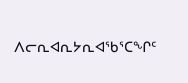ᐱᓕᕆᐊᕆᔭᕆᐊᖃᕐᑕᖏᑦ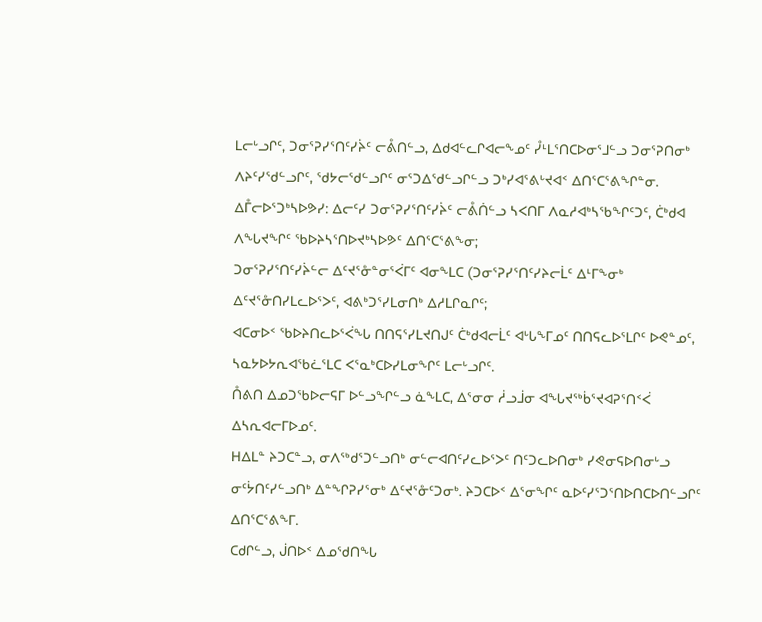ᒪᓕᒡᓗᒋᑦ, ᑐᓂᕐᕈᓯᕐᑎᑦᓯᔩᑦ ᓕᕔᑎᓪᓗ, ᐃᑯᐊᓪᓚᒋᐊᓕᖕᓄᑦ ᓮᒻᒪᕐᑎᑕᐅᓂᕐᒧᓪᓗ ᑐᓂᕐᕈᑎᓂᒃ ᐱᔨᑦᓯᖁᓪᓗᒋᑦ, ᖁᔭᓕᖁᓪᓗᒋᑦ ᓂᕐᑐᐃᖁᓪᓗᒋᓪᓗ ᑐᒃᓯᐊᕐᕕᒡᔪᐊᑉ ᐃᑎᕐᑕᕐᕕᖏᓐᓂ.
ᐃᒤᓕᐅᕐᑐᒃᓴᐅᕗᓯ: ᐃᓕᑦᓯ ᑐᓂᕐᕈᓯᕐᑎᑦᓯᔩᑦ ᓕᕔᑏᓪᓗ ᓴᐸᑎᒥ ᐱᓇᓱᐊᒃᓴᖃᖏᑦᑐᑦ, ᑖᒃᑯᐊ ᐱᖓᔪᖏᑦ ᖃᐅᔨᓴᕐᑎᐅᔪᒃᓴᐅᕗᑦ ᐃᑎᕐᑕᕐᕕᖕᓂ;
ᑐᓂᕐᕈᓯᕐᑎᑦᓯᔩᓪᓕ ᐃᑦᔪᕐᓁᓐᓂᕐᐹᒥᑦ ᐊᓂᖕᒪᑕ (ᑐᓂᕐᕈᓯᕐᑎᑦᓯᔨᓕᒫᑦ ᐃᒻᒥᖕᓂᒃ ᐃᑦᔪᕐᓁᑎᓯᒪᓚᐅᕐᐳᑦ, ᐊᕕᒃᑐᕐᓯᒪᓂᑎᒃ ᐃᓱᒪᒋᓇᒋᑦ;
ᐊᑕᓂᐅᑉ ᖃᐅᔨᑎᓚᐅᕐᐹᖓ ᑎᑎᕋᕐᓯᒪᔪᑎᒍᑦ ᑖᒃᑯᐊᓕᒫᑦ ᐊᒡᒐᖕᒥᓄᑦ ᑎᑎᕋᓚᐅᕐᒪᒋᑦ ᐅᕙᓐᓄᑦ, ᓴᓇᔭᐅᔭᕆᐊᖃᓛᕐᒪᑕ ᐸᕐᓇᒃᑕᐅᓯᒪᓂᖏᑦ ᒪᓕᒡᓗᒋᑦ.
ᑍᕕᑎ ᐃᓄᑐᖃᐅᓕᕋᒥ ᐅᓪᓗᖏᓪᓗ ᓈᖕᒪᑕ, ᐃᕐᓂᓂ ᓲᓗᒨᓂ ᐊᖓᔪᖅᑳᕐᔪᐊᕈᕐᑎᑉᐹ ᐃᓴᕆᐊᓕᒥᐅᓄᑦ.
ᕼᐃᒪᓐ ᔨᑐᑕᓐᓗ, ᓂᐱᖅᑯᕐᑐᓪᓗᑎᒃ ᓂᓪᓕᐊᑎᑦᓯᓚᐅᕐᐳᑦ ᑎᑦᑐᓚᐅᑎᓂᒃ ᓯᕙᓂᕋᐅᑎᓂᒡᓗ ᓂᑦᔮᑎᑦᓯᓪᓗᑎᒃ ᐃᓐᖏᕈᓯᕐᓂᒃ ᐃᑦᔪᕐᓁᑦᑐᓂᒃ. ᔨᑐᑕᐅᑉ ᐃᕐᓂᖏᑦ ᓇᐅᑦᓯᕐᑐᕐᑎᐅᑎᑕᐅᑎᓪᓗᒋᑦ ᐃᑎᕐᑕᕐᕕᖕᒥ.
ᑕᑯᒋᓪᓗ, ᒎᑎᐅᑉ ᐃᓄᖁᑎᖓ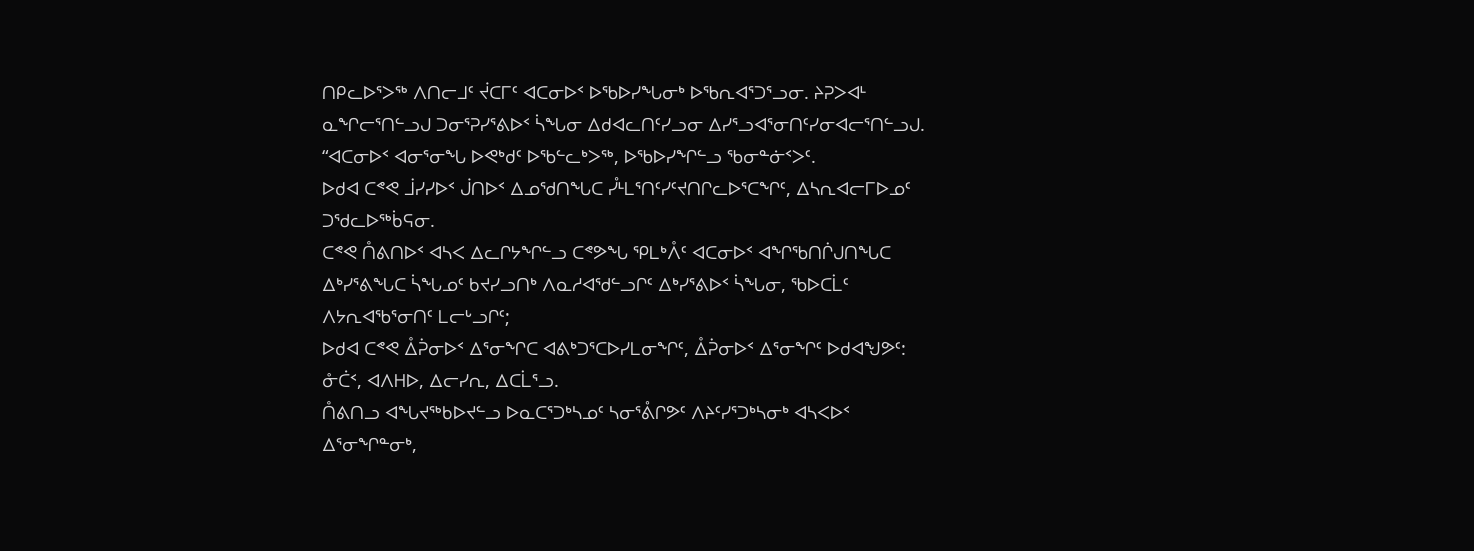ᑎᑭᓚᐅᕐᐳᖅ ᐱᑎᓕᒧᑦ ᔫᑕᒥᑦ ᐊᑕᓂᐅᑉ ᐅᖃᐅᓯᖓᓂᒃ ᐅᖃᕆᐊᕐᑐᕐᓗᓂ. ᔨᕈᐳᐊᒻ ᓇᖏᓕᕐᑎᓪᓗᒍ ᑐᓂᕐᕈᓯᕐᕕᐅᑉ ᓵᖓᓂ ᐃᑯᐊᓚᑎᑦᓯᓗᓂ ᐃᓯᕐᓗᐊᕐᓂᑎᑦᓯᓂᐊᓕᕐᑎᓪᓗᒍ.
“ᐊᑕᓂᐅᑉ ᐊᓂᕐᓂᖓ ᐅᕙᒃᑯᑦ ᐅᖃᓪᓚᒃᐳᖅ, ᐅᖃᐅᓯᖏᓪᓗ ᖃᓂᓐᓃᑉᐳᑦ.
ᐅᑯᐊ ᑕᕝᕙ ᒨᓯᓯᐅᑉ ᒎᑎᐅᑉ ᐃᓄᖁᑎᖓᑕ ᓮᒻᒪᕐᑎᑦᓯᑦᔪᑎᒋᓚᐅᕐᑕᖏᑦ, ᐃᓴᕆᐊᓕᒥᐅᓄᑦ ᑐᖁᓚᐅᖅᑳᕋᓂ.
ᑕᕝᕙ ᑍᕕᑎᐅᑉ ᐊᓴᐸ ᐃᓚᒋᔭᖏᓪᓗ ᑕᕝᕗᖓ ᕿᒪᒃᐰᑦ ᐊᑕᓂᐅᑉ ᐊᖏᖃᑎᒌᒍᑎᖓᑕ ᐃᒃᓯᕐᕕᖓᑕ ᓵᖓᓄᑦ ᑲᔪᓯᓗᑎᒃ ᐱᓇᓱᐊᖁᓪᓗᒋᑦ ᐃᒃᓯᕐᕕᐅᑉ ᓵᖓᓂ, ᖃᐅᑕᒫᑦ ᐱᔭᕆᐊᖃᕐᓂᑎᑦ ᒪᓕᒡᓗᒋᑦ;
ᐅᑯᐊ ᑕᕝᕙ ᐂᕉᓂᐅᑉ ᐃᕐᓂᖏᑕ ᐊᕕᒃᑐᕐᑕᐅᓯᒪᓂᖏᑦ, ᐂᕉᓂᐅᑉ ᐃᕐᓂᖏᑦ ᐅᑯᐊᖑᕗᑦ: ᓁᑖᑉ, ᐊᐱᕼᐅ, ᐃᓕᓯᕆ, ᐃᑕᒫᕐᓗ.
ᑍᕕᑎᓗ ᐊᖓᔪᖅᑲᐅᔪᓪᓗ ᐅᓇᑕᕐᑐᒃᓴᓄᑦ ᓴᓂᕐᕔᒋᕗᑦ ᐱᔨᑦᓯᕐᑐᒃᓴᓂᒃ ᐊᓴᐸᐅᑉ ᐃᕐᓂᖏᓐᓂᒃ,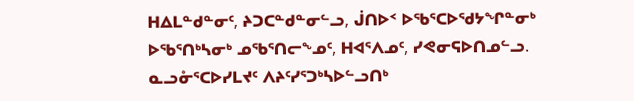ᕼᐃᒪᓐᑯᓐᓂᑦ, ᔨᑐᑕᓐᑯᓐᓂᓪᓗ, ᒎᑎᐅᑉ ᐅᖃᕐᑕᐅᖁᔭᖏᓐᓂᒃ ᐅᖃᕐᑎᒃᓴᓂᒃ ᓄᖃᕐᑎᓕᖕᓄᑦ, ᕼᐊᕐᐱᓄᑦ, ᓯᕙᓂᕋᐅᑎᓄᓪᓗ. ᓇᓗᓁᕐᑕᐅᓯᒪᔪᑦ ᐱᔨᑦᓯᕐᑐᒃᓴᐅᓪᓗᑎᒃ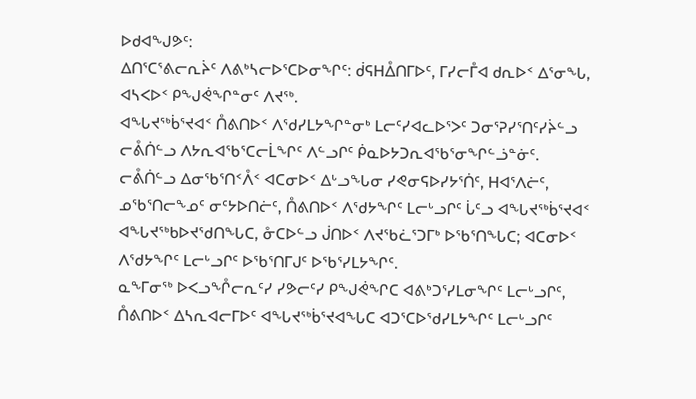ᐅᑯᐊᖑᕗᑦ:
ᐃᑎᕐᑕᕐᕕᓕᕆᔩᑦ ᐱᕕᒃᓴᓕᐅᕐᑕᐅᓂᖏᑦ: ᑰᕋᕼᐂᑎᒥᐅᑦ, ᒥᓯᓕᒤᐊ ᑯᕆᐅᑉ ᐃᕐᓂᖓ, ᐊᓴᐸᐅᑉ ᑭᖑᕚᖏᓐᓂᑦ ᐱᔪᖅ.
ᐊᖓᔪᖅᑳᕐᔪᐊᑉ ᑍᕕᑎᐅᑉ ᐱᖁᓯᒪᔭᖏᓐᓂᒃ ᒪᓕᑦᓯᐊᓚᐅᕐᐳᑦ ᑐᓂᕐᕈᓯᕐᑎᑦᓯᔩᓪᓗ ᓕᕔᑏᓪᓗ ᐱᔭᕆᐊᖃᕐᑕᓕᒫᖏᑦ ᐱᓪᓗᒋᑦ ᑮᓇᐅᔭᑐᕆᐊᖃᕐᓂᖏᓪᓘᓐᓃᑦ.
ᓕᕔᑏᓪᓗ ᐃᓂᖃᕐᑎᑉᐰᑉ ᐊᑕᓂᐅᑉ ᐃᒡᓗᖓᓂ ᓯᕙᓂᕋᐅᓯᔭᕐᑏᑦ, ᕼᐊᕐᐱᓖᑦ, ᓄᖃᕐᑎᓕᖕᓄᑦ ᓂᑦᔭᐅᑎᓖᑦ, ᑍᕕᑎᐅᑉ ᐱᖁᔭᖏᑦ ᒪᓕᒡᓗᒋᑦ ᒑᑦᓗ ᐊᖓᔪᖅᑳᕐᔪᐊᑉ ᐊᖓᔪᖅᑲᐅᔪᖁᑎᖓᑕ, ᓁᑕᐅᓪᓗ ᒎᑎᐅᑉ ᐱᔪᖃᓛᕐᑐᒥᒃ ᐅᖃᕐᑎᖓᑕ; ᐊᑕᓂᐅᑉ ᐱᖁᔭᖏᑦ ᒪᓕᒡᓗᒋᑦ ᐅᖃᕐᑎᒥᒍᑦ ᐅᖃᕐᓯᒪᔭᖏᑦ.
ᓇᖕᒥᓂᖅ ᐅᐸᓗᖎᓕᕆᑦᓯ ᓯᕗᓕᑦᓯ ᑭᖑᕚᖏᑕ ᐊᕕᒃᑐᕐᓯᒪᓂᖏᑦ ᒪᓕᒡᓗᒋᑦ, ᑍᕕᑎᐅᑉ ᐃᓴᕆᐊᓕᒥᐅᑦ ᐊᖓᔪᖅᑳᕐᔪᐊᖓᑕ ᐊᑐᕐᑕᐅᖁᓯᒪᔭᖏᑦ ᒪᓕᒡᓗᒋᑦ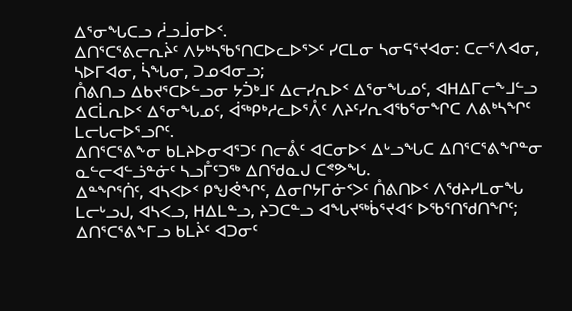ᐃᕐᓂᖓᑕᓗ ᓲᓗᒨᓂᐅᑉ.
ᐃᑎᕐᑕᕐᕕᓕᕆᔩᑦ ᐱᔭᒃᓴᖃᕐᑎᑕᐅᓚᐅᕐᐳᑦ ᓯᑕᒪᓂ ᓴᓂᕋᕐᔪᐊᓂ: ᑕᓕᕐᐱᐊᓂ, ᓴᐅᒥᐊᓂ, ᓵᖓᓂ, ᑐᓄᐊᓂᓗ;
ᑍᕕᑎᓗ ᐃᑲᔪᕐᑕᐅᓪᓗᓂ ᔭᑑᒃᒧᑦ ᐃᓕᓯᕆᐅᑉ ᐃᕐᓂᖓᓄᑦ, ᐊᕼᐃᒥᓕᖕᒧᓪᓗ ᐃᑕᒫᕆᐅᑉ ᐃᕐᓂᖓᓄᑦ, ᐋᖅᑭᒃᓱᓚᐅᕐᐰᑦ ᐱᔨᑦᓯᕆᐊᖃᕐᓂᖏᑕ ᐱᕕᒃᓴᖏᑦ ᒪᓕᒐᓕᐅᕐᓗᒋᑦ.
ᐃᑎᕐᑕᕐᕕᖕᓂ ᑲᒪᔨᐅᓂᐊᕐᑐᑦ ᑎᓕᕔᑦ ᐊᑕᓂᐅᑉ ᐃᒡᓗᖓᑕ ᐃᑎᕐᑕᕐᕕᖏᓐᓂ ᓇᓪᓕᐊᓪᓘᓐᓃᑦ ᓴᓗᒤᑦᑐᖅ ᐃᑎᖁᓇᒍ ᑕᕝᕗᖓ.
ᐃᓐᖏᕐᑏᑦ, ᐊᓴᐸᐅᑉ ᑭᖑᕚᖏᑦ, ᐃᓂᒋᔭᒥᓃᑉᐳᑦ ᑍᕕᑎᐅᑉ ᐱᖁᔨᓯᒪᓂᖓ ᒪᓕᒡᓗᒍ, ᐊᓴᐸᓗ, ᕼᐃᒪᓐᓗ, ᔨᑐᑕᓐᓗ ᐊᖓᔪᖅᑳᕐᔪᐊᑉ ᐅᖃᕐᑎᖁᑎᖏᑦ; ᐃᑎᕐᑕᕐᕕᖕᒥᓗ ᑲᒪᔩᑦ ᐊᑐᓂᑦ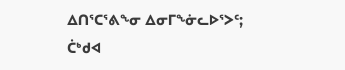ᐃᑎᕐᑕᕐᕕᖕᓂ ᐃᓂᒥᖕᓃᓚᐅᕐᐳᑦ; ᑖᒃᑯᐊ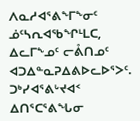ᐱᓇᓱᐊᕐᕕᖕᒥᖕᓂᑦ ᓅᑦᓴᕆᐊᖃᖏᒻᒪᑕ, ᐃᓚᒥᖕᓄᑦ ᓕᕔᑎᓄᑦ ᐊᑐᐃᓐᓇᕈᐃᕕᐅᓚᐅᕐᐳᑦ.
ᑐᒃᓯᐊᕐᕕᒡᔪᐊᑉ ᐃᑎᕐᑕᕐᕕᖓᓂ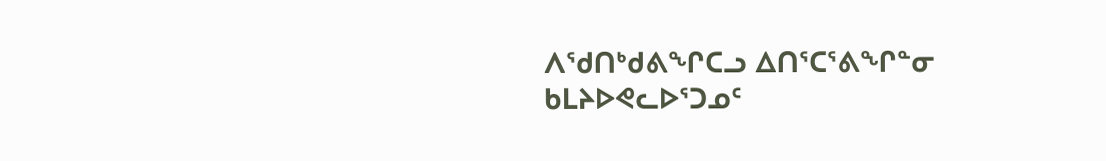ᐱᖁᑎᒃᑯᕕᖏᑕᓗ ᐃᑎᕐᑕᕐᕕᖏᓐᓂ ᑲᒪᔨᐅᕙᓚᐅᕐᑐᓄᑦ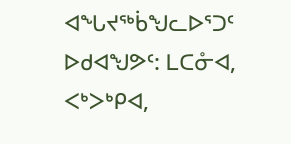ᐊᖓᔪᖅᑳᖑᓚᐅᕐᑐᑦ ᐅᑯᐊᖑᕗᑦ: ᒪᑕᓁᐊ, ᐸᒃᐳᒃᑭᐊ,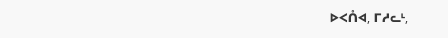ᐅᐸᑍᐊ, ᒥᓱᓚᒻ,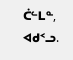ᑖᓪᒪᓐ, ᐊᑯᑉᓗ.